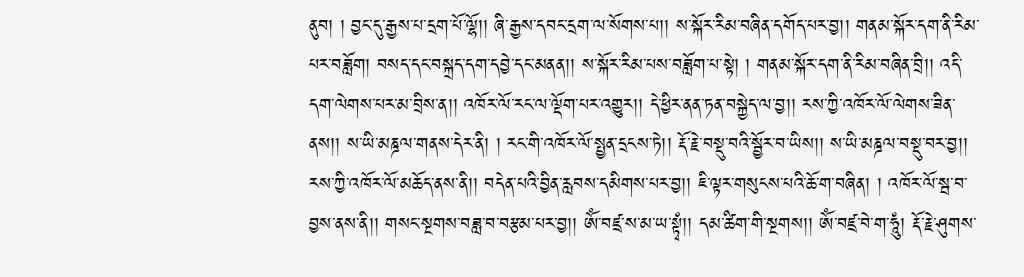ནུབ། ། བྱང་དུ་རྒྱས་པ་དྲག་པོ་ལྷོ།། ཞི་རྒྱས་དབང་དྲག་ལ་སོགས་པ།། ས་སྐོར་རིམ་བཞིན་དགོད་པར་བྱ།། གནམ་སྐོར་དག་ནི་རིམ་པར་བཟློག། བསད་དང་བསྐྲད་དག་དབྱེ་དང་མནན།། ས་སྐོར་རིམ་པས་བཟློག་པ་སྟེ། ། གནམ་སྐོར་དག་ནི་རིམ་བཞིན་བྲི།། འདི་དག་ལེགས་པར་མ་བྲིས་ན།། འཁོར་ལོ་རང་ལ་ལྡོག་པར་འགྱུར།། དེ་ཕྱིར་ནན་ཏན་བསྐྱེད་ལ་བྱ།། རས་ཀྱི་འཁོར་ལོ་ལེགས་ཟིན་ནས།། ས་ཡི་མཎྜལ་གནས་དེར་ནི། ། རང་གི་འཁོར་ལོ་སྤྱན་དྲངས་ཏེ།། རྡོ་རྗེ་བསྡུ་བའི་སྦྱོར་བ་ཡིས།། ས་ཡི་མཎྜལ་བསྡུ་བར་བྱ།། རས་ཀྱི་འཁོར་ལོ་མཆོད་ནས་ནི།། བདེན་པའི་བྱིན་རླབས་དམིགས་པར་བྱ།། ཇི་ལྟར་གསུངས་པའི་ཆོ་ག་བཞིན། ། འཁོར་ལོ་སྦ་བ་བྱས་ནས་ནི།། གསང་སྔགས་བཟླ་བ་བརྩམ་པར་བྱ།། ཨོཾ་བཛྲ་ས་མ་ཡ་སྟྭཾ།། དམ་ཚིག་གི་སྔགས།། ཨོཾ་བཛྲ་བེ་ག་ཧཱུཾ། རྡོ་རྗེ་ཤུགས་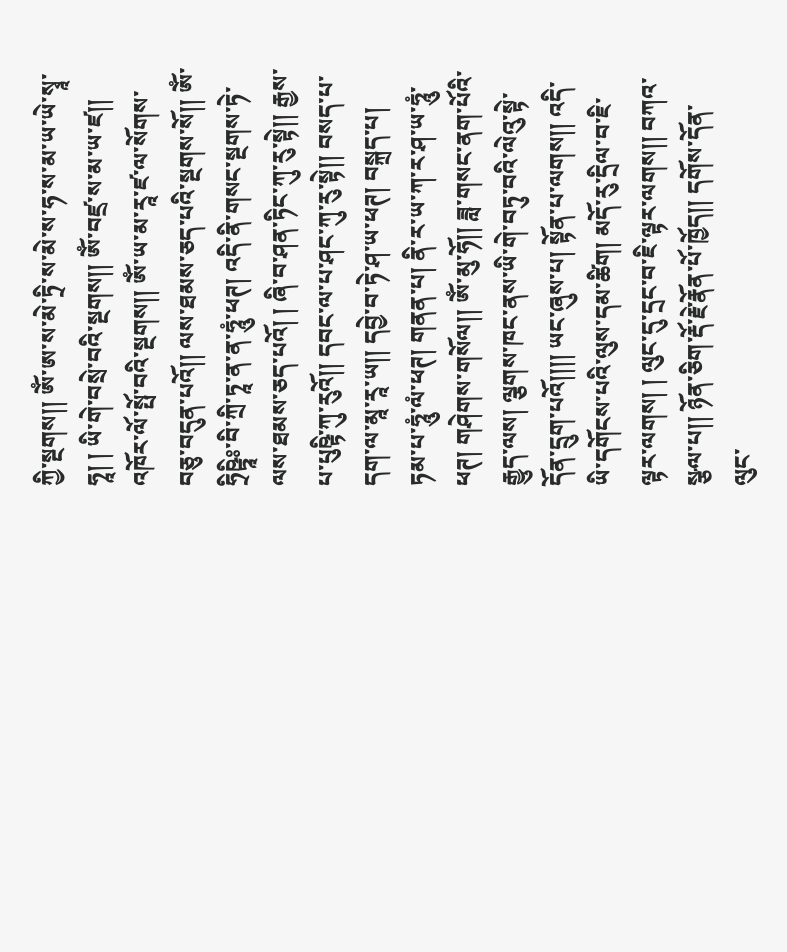ཀྱི་སྔགས།། ཨོཾ་ཨ་ས་མེ་ཏྲི་ས་མེ་ས་ཧ་ས་མ་ཡ་ཡེ་སྭཱ་ཧཱ། ། ཡི་གེ་བསྲེ་བའི་སྔགས།། ཨོཾ་བཛྲ་ས་མ་ཡ་ཛ།། འཁོར་ལོ་སྤོ་བའི་སྔགས།། ཨོཾ་ཡ་མ་རཱ་ཛ་ལ་སོགས་བཅུ་བདུན་པའོ།། ལས་ཐམས་ཅད་པའི་སྔགས་སོ།། ཨོཾ་ཧྲིཥྟཱིཿ་བི་ཀྲི་ཏཱ་ན་ན་ཧཱུཾ་ཕཊ། འདི་ནི་གསང་སྔགས་ཏེ་ལས་ཐམས་ཅད་པའོ། ། ཞི་བ་ཤན་ཏིང་ཀུ་རུ་སྟེ།། རྒྱས་པ་པུཥྟི་ཀུ་རུའོ།། དབང་ལ་པ་ཤང་ཀུ་རུ་སྟེ།། བསད་པ་དག་ལ་མཱ་རཱ་ཡ།། དབྱེ་བ་ཏེ་ཤ་ཡ་ཕཊ། བསྐྲད་པ། ཏམ་པ་ཧཱུཾ་ལཾ་ཕཊ། གནན་པ། ནི་ར་ཡ་ཀ་ར་ཤ་ཡ་ཧཱུཾ་ཕཊ། གཤེགས་གསོལ།། ཨོཾ་མུ་ཧོ།། ཟླ་གསང་ནག་པོའི་རྒྱུད་ལས། ལྕགས་ཁང་ནས་ཡི་གེ་བཏུ་བའི་ལེའུ་སྟེ་དོན་དྲུག་པའོ།།།། ཡང་ཞུས་པ། སྟོན་པ་ལགས།། འདི་ཡི་དགོངས་པའི་ལུས་དམ་ཚིག། མདོ་རུ་དྲིལ་བ་ཇི་ལྟར་ལགས། ། ལུང་དུ་དྲང་བ་ཇི་ལྟར་ལགས།། བཀའ་སྩལ་པ།། ཉོན་ཅིག་རྡོ་རྗེ་རྣོན་པོ་ཁྱོད།། དགོས་དོན་ལུང་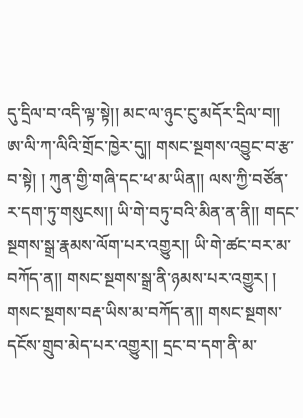དུ་དྲིལ་བ་འདི་ལྟ་སྟེ།། མང་ལ་ཉུང་ངུ་མདོར་དྲིལ་བ།། ཨ་ལི་ཀ་ལིའི་གྲོང་ཁྱེར་དུ།། གསང་སྔགས་འབྱུང་བ་རྩ་བ་སྟེ། ། ཀུན་གྱི་གཞི་དང་ཕ་མ་ཡིན།། ལས་ཀྱི་བཙོན་ར་དག་ཏུ་གསུངས།། ཡི་གེ་བཏུ་བའི་མིན་ན་ནི།། གདང་སྔགས་སྒྲ་རྣམས་ལོག་པར་འགྱུར།། ཡི་གེ་ཚང་བར་མ་བཀོད་ན།། གསང་སྔགས་སྒྲ་ནི་ཉམས་པར་འགྱུར། ། གསང་སྔགས་བརྡ་ཡིས་མ་བཀོད་ན།། གསང་སྔགས་དངོས་གྲུབ་མེད་པར་འགྱུར།། དྲང་བ་དག་ནི་མ་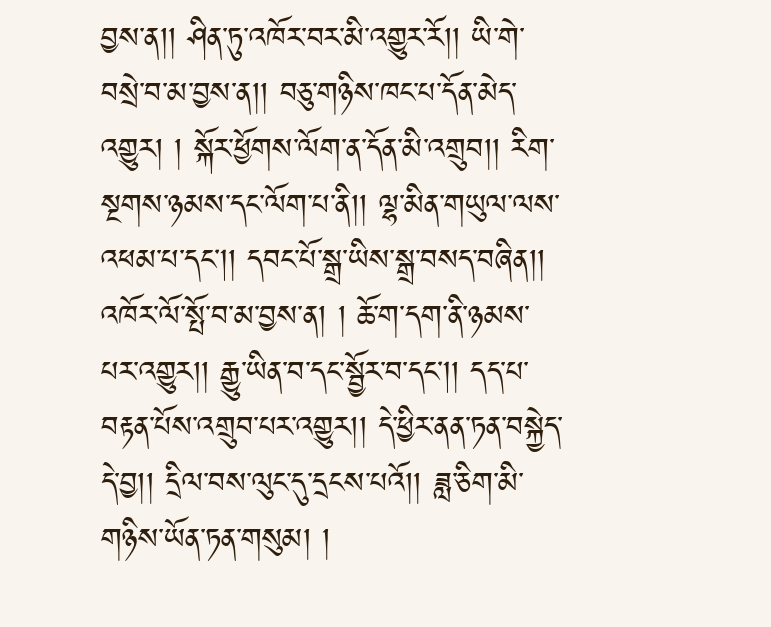བྱས་ན།། ཤིན་ཏུ་འཁོར་བར་མི་འགྱུར་རོ།། ཡི་གེ་བསྲེ་བ་མ་བྱས་ན།། བཅུ་གཉིས་ཁང་པ་དོན་མེད་འགྱུར། ། སྐོར་ཕྱོགས་ལོག་ན་དོན་མི་འགྲུབ།། རིག་སྔགས་ཉམས་དང་ལོག་པ་ནི།། ལྷ་མིན་གཡུལ་ལས་འཕམ་པ་དང།། དབང་པོ་སྒྲ་ཡིས་སྒྲ་བསད་བཞིན།། འཁོར་ལོ་སྤོ་བ་མ་བྱས་ན། ། ཆོ་ག་དག་ནི་ཉམས་པར་འགྱུར།། རྒྱུ་ཡིན་བ་དང་སྦྱོར་བ་དང།། དད་པ་བརྟན་པོས་འགྲུབ་པར་འགྱུར།། དེ་ཕྱིར་ནན་ཏན་བསྐྱེད་དེ་བྱ།། དྲིལ་བས་ལུང་དུ་དྲངས་པའོ།། ཟླ་ཅིག་མི་གཉིས་ཡོན་ཏན་གསུམ། །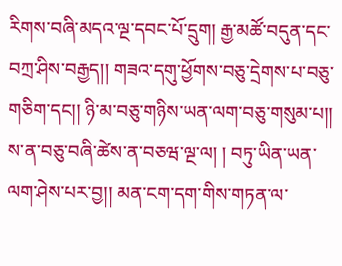རིགས་བཞི་མདའ་ལྔ་དབང་པོ་དྲུག། རྒྱ་མཚོ་བདུན་དང་བཀྲ་ཤིས་བརྒྱད།། གཟའ་དགུ་ཕྱོགས་བཅུ་དྲེགས་པ་བཅུ་གཅིག་དང།། ཉི་མ་བཅུ་གཉིས་ཡན་ལག་བཅུ་གསུམ་པ།། ས་ན་བཅུ་བཞི་ཚེས་ན་བཅཝ་ལྔ་ལ། ། བཏུ་ཡིན་ཡན་ལག་ཤེས་པར་བྱ།། མན་ངག་དག་གིས་གཏན་ལ་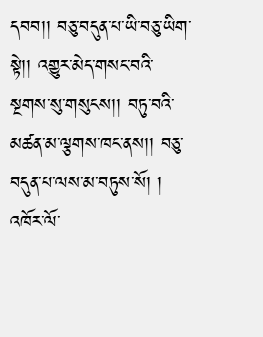དབབ།། བཅུ་བདུན་པ་ཡི་བཅུ་ཡིག་སྟེ།། འགྱུར་མེད་གསང་བའི་སྔགས་སུ་གསུངས།། བཏུ་བའི་མཚན་མ་ལྕགས་ཁང་ནས།། བཅུ་བདུན་པ་ལས་མ་བཏུས་སོ། ། འཁོར་ལོ་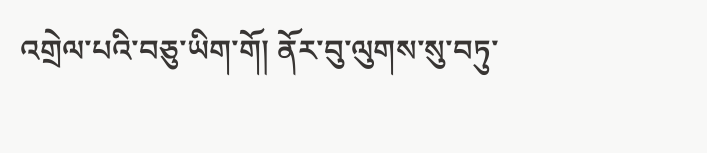འགྲེལ་པའི་བཅུ་ཡིག་གོ། ནོར་བུ་ལུགས་སུ་བཏུ་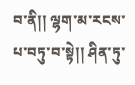བ་ནི།། ལྷག་མ་རངས་པ་བཏུ་བ་སྟེ།། ཤིན་ཏུ་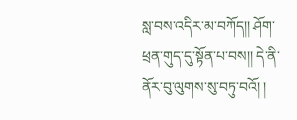སླ་བས་འདིར་མ་བཀོད།། ཤོག་ཕྲན་གུད་དུ་སྟོན་པ་བས།། དེ་ནི་ནོར་བུ་ལུགས་སུ་བཏུ་བའོ། །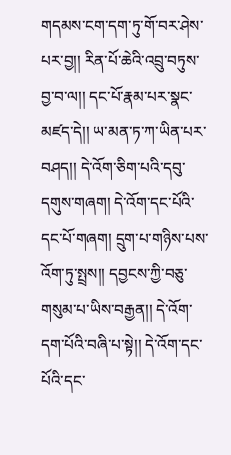གདམས་ངག་དག་ཏུ་གོ་བར་ཤེས་པར་བྱ།། རིན་པོ་ཆེའི་འབྲུ་བཏུས་བྱ་བ་ལ།། དང་པོ་རྣམ་པར་སྣང་མཛད་དེ།། ཡ་མན་ཏ་ཀ་ཡིན་པར་བཤད།། དེ་འོག་ཅིག་པའི་དབུ་དགུས་གཞག། དེ་འོག་དང་པོའི་དང་པོ་གཞག། དྲུག་པ་གཉིས་པས་འོག་ཏུ་སྤྲས།། དབྱངས་ཀྱི་བཅུ་གསུམ་པ་ཡིས་བརྒྱན།། དེ་འོག་དག་པོའི་བཞི་པ་སྟེ།། དེ་འོག་དང་པོའི་དང་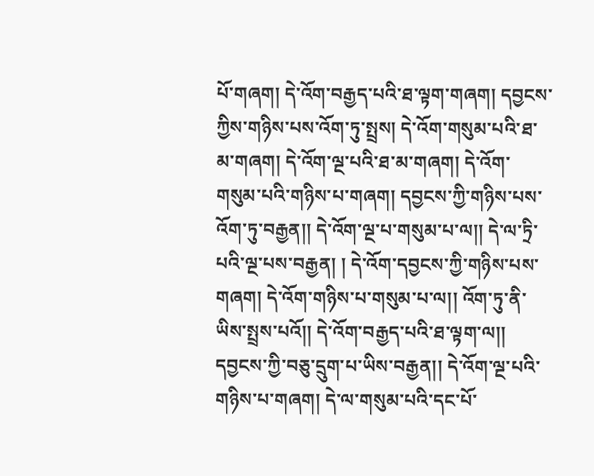པོ་གཞག། དེ་འོག་བརྒྱད་པའི་ཐ་ལྟག་གཞག། དབྱངས་ཀྱིས་གཉིས་པས་འོག་ཏུ་སྤྲས། དེ་འོག་གསུམ་པའི་ཐ་མ་གཞག། དེ་འོག་ལྔ་པའི་ཐ་མ་གཞག། དེ་འོག་གསུམ་པའི་གཉིས་པ་གཞག། དབྱངས་ཀྱི་གཉིས་པས་འོག་ཏུ་བརྒྱན།། དེ་འོག་ལྔ་པ་གསུམ་པ་ལ།། དེ་ལ་ཏྲི་པའི་ལྔ་པས་བརྒྱན། ། དེ་འོག་དབྱངས་ཀྱི་གཉིས་པས་གཞག། དེ་འོག་གཉིས་པ་གསུམ་པ་ལ།། འོག་ཏུ་ནི་ཡིས་སྤྲས་པའོ།། དེ་འོག་བརྒྱད་པའི་ཐ་ལྟག་ལ།། དབྱངས་ཀྱི་བཅུ་དྲུག་པ་ཡིས་བརྒྱན།། དེ་འོག་ལྔ་པའི་གཉིས་པ་གཞག། དེ་ལ་གསུམ་པའི་དང་པོ་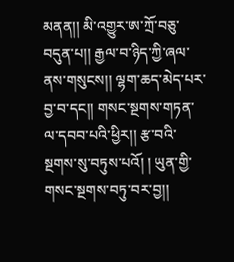མནན།། མི་འགྱུར་ཨ་ཀྲོ་བཅུ་བདུན་པ།། རྒྱལ་བ་ཉིད་ཀྱི་ཞལ་ནས་གསུངས།། ལྷག་ཆད་མེད་པར་བྱ་བ་དང།། གསང་སྔགས་གཏན་ལ་དབབ་པའི་ཕྱིར།། རྩ་བའི་སྔགས་སུ་བཏུས་པའོ། ། ཡུན་གྱི་གསང་སྔགས་བཏུ་བར་བྱ།།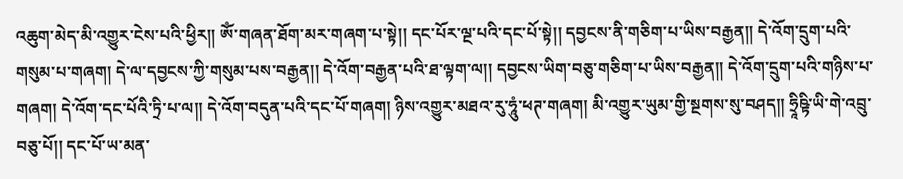འཆུག་མེད་མི་འགྱུར་ངེས་པའི་ཕྱིར།། ཨོཾ་གཞན་ཐོག་མར་གཞག་པ་སྟེ།། དང་པོར་ལྔ་པའི་དང་པོ་སྟེ།། དབྱངས་ནི་གཅིག་པ་ཡིས་བརྒྱན།། དེ་འོག་དྲུག་པའི་གསུམ་པ་གཞག། དེ་ལ་དབྱངས་ཀྱི་གསུམ་པས་བརྒྱན།། དེ་འོག་བརྒྱན་པའི་ཐ་ལྟག་ལ།། དབྱངས་ཡིག་བཅུ་གཅིག་པ་ཡིས་བརྒྱན།། དེ་འོག་དྲུག་པའི་གཉིས་པ་གཞག། དེ་འོག་དང་པོའི་ཏྲི་པ་ལ།། དེ་འོག་བདུན་པའི་དང་པོ་གཞག། ཉིས་འགྱུར་མཐའ་རུ་ཧཱུཾ་ཕཊ་གཞག། མི་འགྱུར་ཡུམ་གྱི་སྔགས་སུ་བཤད།། ཧྲཱིཥྟི་ཡི་གེ་འབྲུ་བཅུ་པོ།། དང་པོ་ཡ་མན་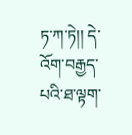ཏ་ཀ་ཏེ།། དེ་འོག་བརྒྱད་པའི་ཐ་ལྟག་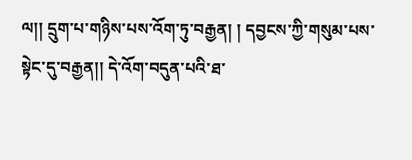ལ།། དྲུག་པ་གཉིས་པས་འོག་ཏུ་བརྒྱན། ། དབྱངས་ཀྱི་གསུམ་པས་སྟེང་དུ་བརྒྱན།། དེ་འོག་བདུན་པའི་ཐ་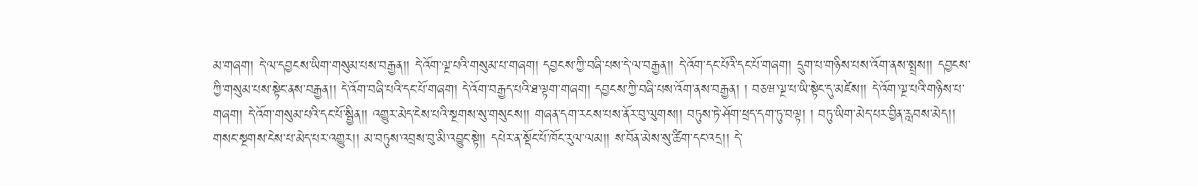མ་གཞག། དེ་ལ་དབྱངས་ཡིག་གསུམ་པས་བརྒྱན།། དེ་འོག་ལྔ་པའི་གསུམ་པ་གཞག། དབྱངས་ཀྱི་བཞི་པས་དེ་ལ་བརྒྱན།། དེ་འོག་དང་པོའི་དང་པོ་གཞག། དྲུག་པ་གཉིས་པས་འོག་ནས་སྤྲས།། དབྱངས་ཀྱི་གསུམ་པས་སྟེང་ནས་བརྒྱན།། དེ་འོག་བཞི་པའི་དང་པོ་གཞག། དེ་འོག་བརྒྱད་པའི་ཐ་ལྟག་གཞག། དབྱངས་ཀྱི་བཞི་པས་འོག་ནས་བརྒྱན། ། བཅཝ་ལྔ་པ་ཡི་སྟེང་དུ་མཛེས།། དེ་འོག་ལྔ་པའི་གཉིས་པ་གཞག། དེ་འོག་གསུམ་པའི་དང་པོ་སྦྱིན།། འགྱུར་མེད་ངེས་པའི་སྔགས་སུ་གསུངས།། གཞན་དག་རངས་པས་ནོར་བུ་ལུགས།། བཏུས་ཏེ་ཤོག་ཕྲད་དག་ཏུ་བལྟ། ། བཏུ་ཡིག་མེད་པར་བྱིན་རླབས་མེད།། གསང་སྔགས་ངེས་པ་མེད་པར་འགྱུར།། མ་བཏུས་འབྲས་བུ་མི་འབྱུང་སྟེ།། དཔེར་ན་སྡོང་པོ་ཁོང་རུལ་ལམ།། ས་བོན་མེས་སུ་ཚིག་དང་འདྲ།། དེ་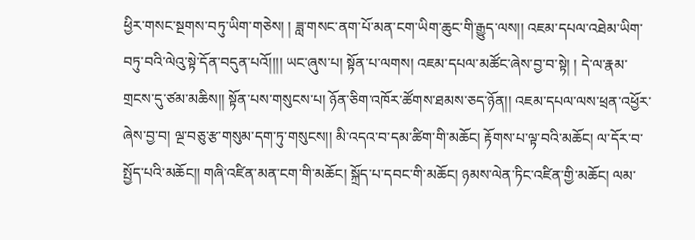ཕྱིར་གསང་སྔགས་བཏུ་ཡིག་གཅེས། ། ཟླ་གསང་ནག་པོ་མན་ངག་ཡིག་ཆུང་གི་རྒྱུད་ལས།། འཇམ་དཔལ་འཐེམ་ཡིག་བཏུ་བའི་ལེའུ་སྟེ་དོན་བདུན་པའོ།།།། ཡང་ཞུས་པ། སྟོན་པ་ལགས། འཇམ་དཔལ་མཚོང་ཞེས་བྱ་བ་སྟེ། ། དེ་ལ་རྣམ་གྲངས་དུ་ཙམ་མཆིས།། སྟོན་པས་གསུངས་པ། ཉོན་ཅིག་འཁོར་ཚོགས་ཐམས་ཅད་ཉོན།། འཇམ་དཔལ་ལས་ཕྲན་འཕྱོར་ཞེས་བྱ་བ། ལྔ་བཅུ་རྩ་གསུམ་དག་ཏུ་གསུངས།། མི་འདའ་བ་དམ་ཚིག་གི་མཆོང། རྟོགས་པ་ལྟ་བའི་མཆོང། ལ་དོར་བ་སྤྱོད་པའི་མཆོང།། གཞི་འཛིན་མན་ངག་གི་མཆོང། སྐྲོད་པ་དབང་གི་མཆོང། ཉམས་ལེན་ཏིང་འཛིན་གྱི་མཆོང། ལམ་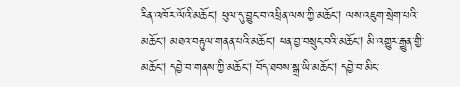རིན་འཁོར་ལོའི་མཆོང། ཕུལ་དུ་བྱུང་བ་འཕྲིན་ལས་ཀྱི་མཆོང། ལས་འཇུག་སྲེག་པའི་མཆོང། མཐའ་བརྟུལ་གནན་པའི་མཆོང། ཕན་བྱ་བསྲུང་བའི་མཆོང། མི་འགྱུར་རྒྱུན་གྱི་མཆོང། དབྱེ་བ་གནས་ཀྱི་མཆོང། བོད་ཐབས་སྒྲ་ཡི་མཆོང། དབྱེ་བ་མིང་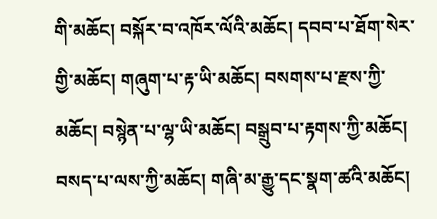གི་མཆོང། བསྐོར་བ་འཁོར་ལོའི་མཆོང། དབབ་པ་ཐོག་སེར་གྱི་མཆོང། གཞུག་པ་རྟ་ཡི་མཆོང། བསགས་པ་རྫས་ཀྱི་མཆོང། བསྙེན་པ་ལྷ་ཡི་མཆོང། བསྒྲུབ་པ་རྟགས་ཀྱི་མཆོང། བསད་པ་ལས་ཀྱི་མཆོང། གཞི་མ་རྒྱུ་དང་སྣག་ཚའི་མཆོང།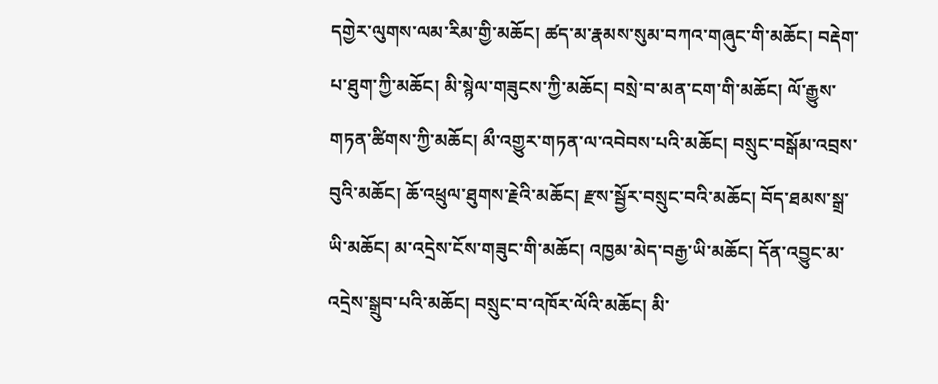དགྱེར་ལུགས་ལམ་རིམ་གྱི་མཆོང། ཚད་མ་རྣམས་སུམ་བཀའ་གཞུང་གི་མཆོང། བརྡེག་པ་ཐུག་ཀྱི་མཆོང། མི་སྙེལ་གཟུངས་ཀྱི་མཆོང། བསྲེ་བ་མན་ངག་གི་མཆོང། ལོ་རྒྱུས་གཏན་ཚིགས་ཀྱི་མཆོང། མྀ་འགྱུར་གཏན་ལ་འབེབས་པའི་མཆོང། བསྲུང་བསྒོམ་འབྲས་བུའི་མཆོང། ཆོ་འཕྲུལ་ཐུགས་རྗེའི་མཆོང། རྫས་སྦྱོར་བསྲུང་བའི་མཆོང། བོད་ཐམས་སྒྲ་ཡི་མཆོང། མ་འདྲེས་ངོས་གཟུང་གི་མཆོང། འཁྱམ་མེད་བརྒྱ་ཡི་མཆོང། དོན་འབྱུང་མ་འདྲེས་སྒྲུབ་པའི་མཆོང། བསྲུང་བ་འཁོར་ལོའི་མཆོང། མི་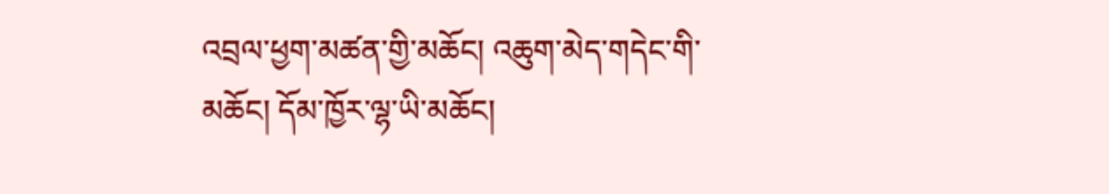འབྲལ་ཕྱག་མཚན་གྱི་མཆོང། འཆུག་མེད་གདེང་གི་མཆོང། དོམ་ཁྱོར་ལྷ་ཡི་མཆོང།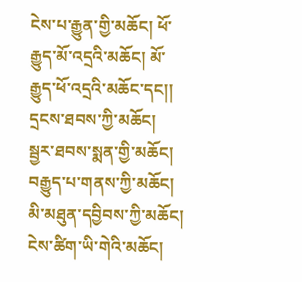ངེས་པ་རྒྱུན་གྱི་མཆོང། ཕོ་རྒྱུད་མོ་འདྲའི་མཆོང། མོ་རྒྱུད་ཕོ་འདྲའི་མཆོང་དང།། དྲངས་ཐབས་ཀྱི་མཆོང། སྦྱར་ཐབས་སྨན་གྱི་མཆོང། བརྒྱུད་པ་གནས་ཀྱི་མཆོང། མི་མཐུན་དབྱིབས་ཀྱི་མཆོང། ངེས་ཚིག་ཡི་གེའི་མཆོང།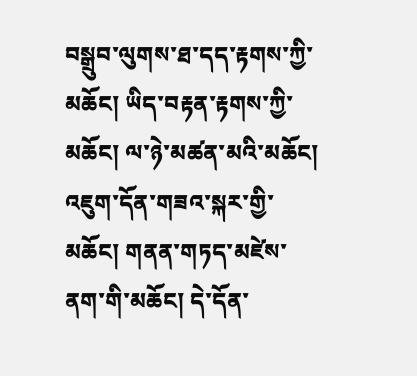བསྒྲུབ་ལུགས་ཐ་དད་རྟགས་ཀྱི་མཆོང། ཡིད་བརྟན་རྟགས་ཀྱི་མཆོང། ལ་ཉེ་མཚན་མའི་མཆོང། འཇུག་དོན་གཟའ་སྐར་གྱི་མཆོང། གནན་གཏད་མཛེས་ནག་གི་མཆོང། དེ་དོན་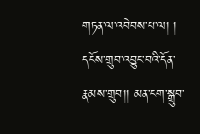གཏན་ལ་འབེབས་པ་ལ། ། དངོས་གྲུབ་འབྱུང་བའི་དོན་རྣམས་གྲུབ།། མན་ངག་སྒྲུབ་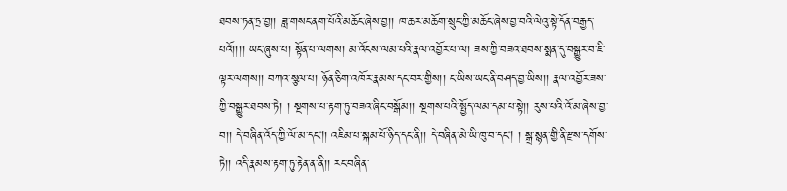ཐབས་ཏན་ཏྲ་བྱ།། ཟླ་གསང་ནག་པོའི་མཆོང་ཞེས་བྱ།། ཁ་ཆར་མཆོག་སྲུང་ཀྱི་མཆོང་ཞེས་བྱ་བའི་ལེའུ་སྟེ་དོན་བརྒྱད་པའོ།།།། ཡང་ཞུས་པ། སྟོན་པ་ལགས། མ་འོངས་ལམ་པའི་རྣལ་འབྱོར་པ་ལ། ཟས་ཀྱི་བཟའ་ཐབས་སྨན་དུ་བསྒྱུར་བ་ཇི་ལྟར་ལགས།། བཀའ་སྩལ་པ། ཉོན་ཅིག་འཁོར་རྣམས་དང་བར་གྱིས།། ང་ཡིས་ཡང་ནི་བཤད་བྱ་ཡིས།། རྣལ་འབྱོར་ཟས་ཀྱི་བསྒྱུར་ཐབས་ཏེ། ། སྔགས་པ་རྟག་ཏུ་བཟའ་ཞིང་བསྒོམ།། སྔགས་པའི་སྤྱོད་ལམ་དམ་པ་སྟེ།། རུས་པའི་འོ་མ་ཞེས་བྱ་བ།། དེ་བཞིན་འོད་ཀྱི་ལོ་མ་དང།། འཇིམ་པ་སྐམ་པོ་ཉིད་དང་ནི།། དེ་བཞིན་མེ་ཡི་ཁུ་བ་དང། ། སྒྲ་སྙན་གྱི་ནི་རྫས་དགོས་ཏེ།། འདི་རྣམས་རྟག་ཏུ་རྟེན་ན་ནི།། རང་བཞིན་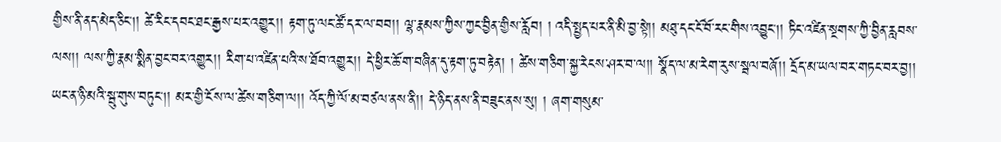གྱིས་ནི་ནད་མེད་ཅིང།། ཚེ་རིང་དབང་ཐང་རྒྱས་པར་འགྱུར།། རྟག་ཏུ་ལང་ཚོ་དར་ལ་བབ།། ལྷ་རྣམས་ཀྱིས་ཀྱང་བྱིན་གྱིས་རློབ། ། འདི་སྤྱད་པར་ནི་མི་བྱ་སྟེ།། མཐུ་དང་ངོ་བོ་རང་གིས་འབྱུང།། ཏིང་འཛིན་སྔགས་ཀྱི་བྱིན་རླབས་ལས།། ལས་ཀྱི་རྣམ་སྨིན་བྱང་བར་འགྱུར།། རིག་པ་འཛིན་པའི་ས་ཐོབ་འགྱུར།། དེ་ཕྱིར་ཆོ་ག་བཞིན་དུ་རྟག་ཏུ་བརྟེན། ། ཚེས་གཅིག་སྐྱ་རེངས་ཤར་བ་ལ།། སྣོད་ལ་མ་རེག་རུས་སྦལ་བཞོ།། དྲོད་མ་ཡལ་བར་གཏང་བར་བྱ།། ཡང་ན་ཉི་མའི་སྦུ་གུས་བཏུང།། མར་གྱི་ངོས་ལ་ཚེས་གཅིག་ལ།། འོད་ཀྱི་ལོ་མ་བཙལ་ནས་ནི།། དེ་ཉིད་ནས་ནི་བཟུང་ནས་སུ། ། ཞག་གསུམ་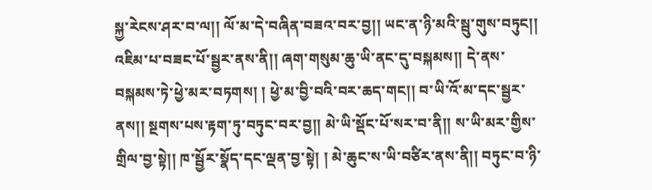སྐྱ་རེངས་ཤར་བ་ལ།། ལོ་མ་དེ་བཞིན་བཟའ་བར་བྱ།། ཡང་ན་ཉི་མའི་སྦུ་གུས་བཏུང།། འཇིམ་པ་བཟང་པོ་སྦྱར་ནས་ནི།། ཞག་གསུམ་ཆུ་ཡི་ནང་དུ་བསྐམས།། དེ་ནས་བསྐམས་ཏེ་ཕྱེ་མར་བཏགས། ། ཕྱེ་མ་བྱི་བའི་བར་ཆད་གང།། བ་ཡི་འོ་མ་དང་སྦྱར་ནས།། སྔགས་པས་རྟག་ཏུ་བཏུང་བར་བྱ།། མེ་ཡི་སྡོང་པོ་སར་བ་ནི།། ས་ཡི་མར་གྱིས་གྲིལ་བྱ་སྟེ།། ཁ་སྦྱོར་སྣོད་དང་ལྡན་བྱ་སྟེ། ། མེ་ཆུང་ས་ཡི་བཙིར་ནས་ནི།། བཏུང་བ་ཉི་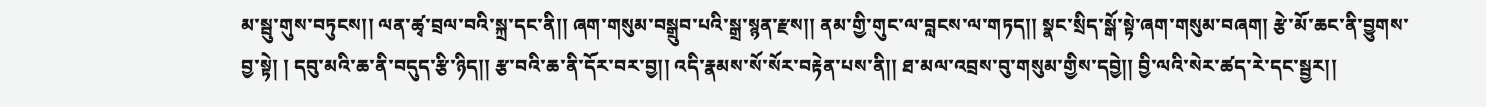མ་སྦུ་གུས་བཏུངས།། ལན་ཚྭ་བྲལ་བའི་སྐྲ་དང་ནི།། ཞག་གསུམ་བསྒྲུབ་པའི་སྒྲ་སྙན་རྫས།། ནམ་གྱི་གུང་ལ་བླངས་ལ་གཏད།། སྣང་སྲིད་སྒོ་སྟེ་ཞག་གསུམ་བཞག། རྩེ་མོ་ཆང་ནི་བྱུགས་བྱ་སྟེ། ། དབུ་མའི་ཆ་ནི་བདུད་རྩི་ཉིད།། རྩ་བའི་ཆ་ནི་དོར་བར་བྱ།། འདི་རྣམས་སོ་སོར་བརྟེན་པས་ནི།། ཐ་མལ་འབྲས་བུ་གསུམ་གྱིས་དབྱེ།། བྱི་ལའི་སེར་ཚད་རེ་དང་སྦྱར།།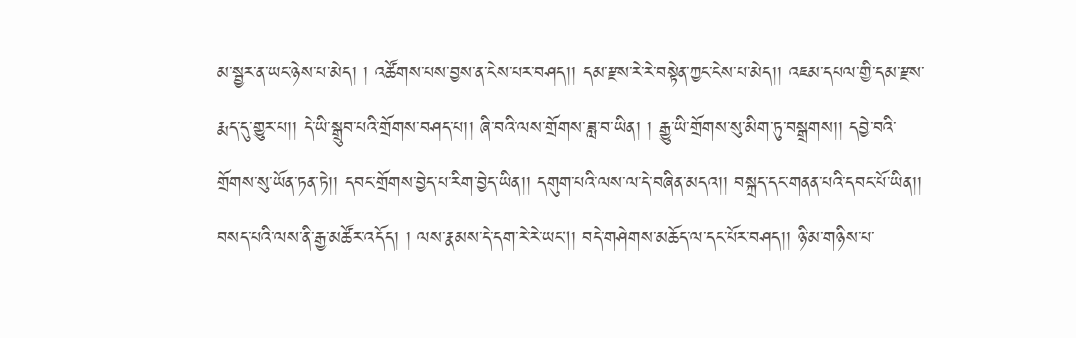མ་སྦྱར་ན་ཡང་ཉེས་པ་མེད། ། འཚོགས་པས་བྱས་ན་ངེས་པར་བཤད།། དམ་རྫས་རེ་རེ་བསྟེན་ཀྱང་ངེས་པ་མེད།། འཇམ་དཔལ་གྱི་དམ་རྫས་རྨད་དུ་གྱུར་པ།། དེ་ཡི་སྒྲུབ་པའི་གྲོགས་བཤད་པ།། ཞི་བའི་ལས་གྲོགས་ཟླ་བ་ཡིན། ། རྒྱུ་ཡི་གྲོགས་སུ་མིག་ཏུ་བསྒྲགས།། དབྱེ་བའི་གྲོགས་སུ་ཡོན་ཏན་ཏེ།། དབང་གྲོགས་བྱེད་པ་རིག་བྱེད་ཡིན།། དགུག་པའི་ལས་ལ་དེ་བཞིན་མདའ།། བསྐྲད་དང་གནན་པའི་དབང་པོ་ཡིན།། བསད་པའི་ལས་ནི་རྒྱ་མཚོར་འདོད། ། ལས་རྣམས་དེ་དག་རེ་རེ་ཡང།། བདེ་གཤེགས་མཆོད་ལ་དང་པོར་བཤད།། ཉི་མ་གཉིས་པ་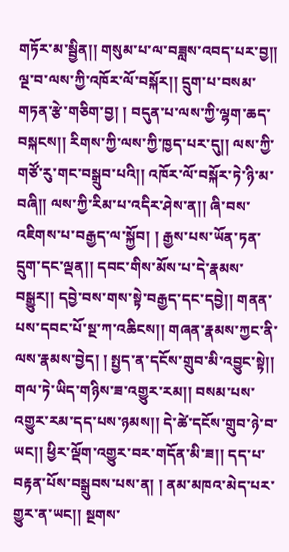གཏོར་མ་སྦྱིན།། གསུམ་པ་ལ་བཟླས་འབད་པར་བྱ།། ལྔ་བ་ལས་ཀྱི་འཁོར་ལོ་བསྐོར།། དྲུག་པ་བསམ་གཏན་རྩེ་གཅིག་བྱ། ། བདུན་པ་ལས་ཀྱི་ལྷག་ཆད་བསྐངས།། རིགས་ཀྱི་ལས་ཀྱི་ཁྱད་པར་དུ།། ལས་ཀྱི་གཙོ་རུ་གང་བསྒྲུབ་པའི།། འཁོར་ལོ་བསྐོར་ཏེ་ཉི་མ་བཞི།། ལས་ཀྱི་རིམ་པ་འདིར་ཤེས་ན།། ཞི་བས་འཇིགས་པ་བརྒྱད་ལ་སྐྱོབ། ། རྒྱས་པས་ཡོན་ཏན་དྲུག་དང་ལྡན།། དབང་གིས་མོས་པ་དེ་རྣམས་བསྒྱུར།། དབྱེ་བས་གས་སྟེ་བརྒྱད་དང་དབྱེ།། གནན་པས་དབང་པོ་སྔ་ཀ་འཆིངས།། གཞན་རྣམས་ཀྱང་ནི་ལས་རྣམས་བྱེད། ། སྤྱད་ན་དངོས་གྲུབ་མི་འབྱུང་སྟེ།། གལ་ཏེ་ཡིད་གཉིས་ཟ་འགྱུར་རམ།། བསམ་པས་འགྱུར་རམ་དད་པས་ཉམས།། དེ་ཚེ་དངོས་གྲུབ་ཉེ་བ་ཡང།། ཕྱིར་ལྡོག་འགྱུར་བར་གདོན་མི་ཟ།། དད་པ་བརྟན་པོས་བསྒྲུབས་པས་ན། ། ནམ་མཁའ་མེད་པར་གྱུར་ན་ཡང།། སྔགས་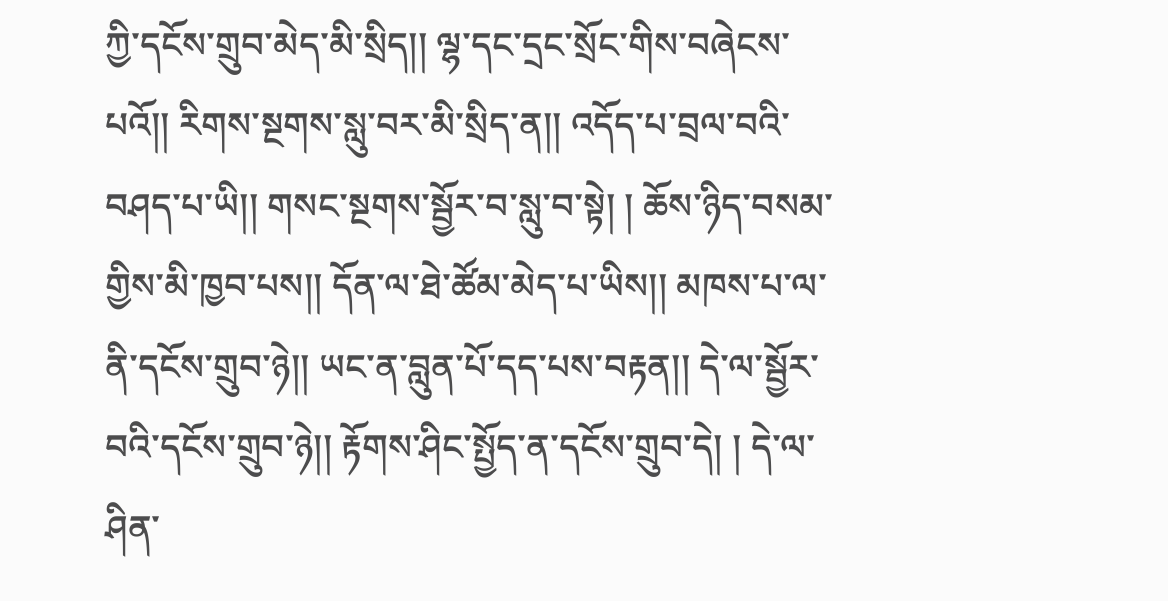ཀྱི་དངོས་གྲུབ་མེད་མི་སྲིད།། ལྷ་དང་དྲང་སྲོང་གིས་བཞེངས་པའོ།། རིགས་སྔགས་སླུ་བར་མི་སྲིད་ན།། འདོད་པ་བྲལ་བའི་བཤད་པ་ཡི།། གསང་སྔགས་སྦྱོར་བ་སླུ་བ་སྟེ། ། ཆོས་ཉིད་བསམ་གྱིས་མི་ཁྱབ་པས།། དོན་ལ་ཐེ་ཚོམ་མེད་པ་ཡིས།། མཁས་པ་ལ་ནི་དངོས་གྲུབ་ཉེ།། ཡང་ན་བླུན་པོ་དད་པས་བརྟན།། དེ་ལ་སྦྱོར་བའི་དངོས་གྲུབ་ཉེ།། རྟོགས་ཤིང་སྤྱོད་ན་དངོས་གྲུབ་དེ། ། དེ་ལ་ཤིན་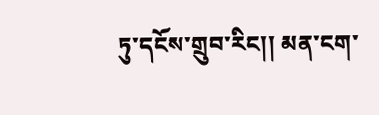ཏུ་དངོས་གྲུབ་རིང།། མན་ངག་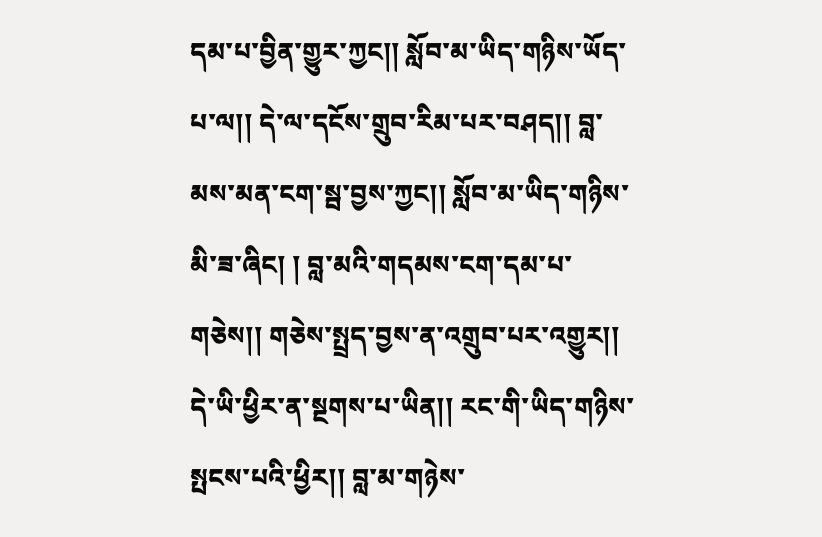དམ་པ་བྱིན་གྱུར་ཀྱང།། སློབ་མ་ཡིད་གཉིས་ཡོད་པ་ལ།། དེ་ལ་དངོས་གྲུབ་རིམ་པར་བཤད།། བླ་མས་མན་ངག་སྦ་བྱས་ཀྱང།། སློབ་མ་ཡིད་གཉིས་མི་ཟ་ཞིང། ། བླ་མའི་གདམས་ངག་དམ་པ་གཅེས།། གཅེས་སྤྲད་བྱས་ན་འགྲུབ་པར་འགྱུར།། དེ་ཡི་ཕྱིར་ན་སྔགས་པ་ཡིན།། རང་གི་ཡིད་གཉིས་སྤངས་པའི་ཕྱིར།། བླ་མ་གཉེས་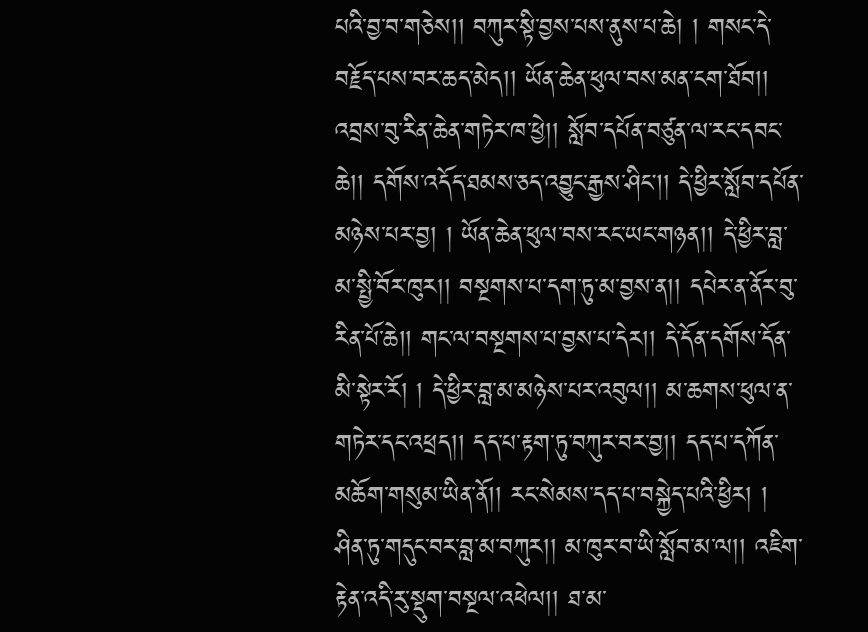པའི་བྱ་བ་གཅེས།། བཀུར་སྟི་བྱས་པས་ནུས་པ་ཆེ། ། གསང་དེ་བརྗོད་པས་བར་ཆད་མེད།། ཡོན་ཆེན་ཕུལ་བས་མན་ངག་ཐོབ།། འབྲས་བུ་རིན་ཆེན་གཏེར་ཁ་ཕྱེ།། སློབ་དཔོན་བཙུན་ལ་རང་དབང་ཆེ།། དགོས་འདོད་ཐམས་ཅད་འབྱུང་རྒྱས་ཤིང།། དེ་ཕྱིར་སློབ་དཔོན་མཉེས་པར་བྱ། ། ཡོན་ཆེན་ཕུལ་བས་རང་ཡང་གཉན།། དེ་ཕྱིར་བླ་མ་སྤྱི་བོར་ཁུར།། བསྔགས་པ་དག་ཏུ་མ་བྱས་ན།། དཔེར་ན་ནོར་བུ་རིན་པོ་ཆེ།། གང་ལ་བསྔགས་པ་བྱས་པ་དེར།། དེ་དོན་དགོས་དོན་མི་སྟེར་རོ། ། དེ་ཕྱིར་བླ་མ་མཉེས་པར་འབུལ།། མ་ཆགས་ཕུལ་ན་གཏེར་དང་འཕྲད།། དད་པ་རྟག་ཏུ་བཀུར་བར་བྱ།། དད་པ་དཀོན་མཆོག་གསུམ་ཡིན་ནོ།། རང་སེམས་དད་པ་བསྐྱེད་པའི་ཕྱིར། ། ཤིན་ཏུ་གདུང་བར་བླ་མ་བཀུར།། མ་ཁུར་བ་ཡི་སློབ་མ་ལ།། འཇིག་རྟེན་འདི་རུ་སྡུག་བསྔལ་འཕེལ།། ཐ་མ་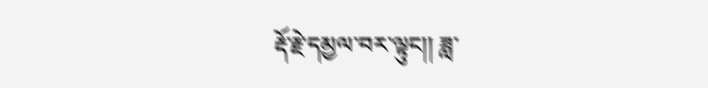རྡོ་རྗེ་དམྱལ་བར་ལྟུང།། ཟླ་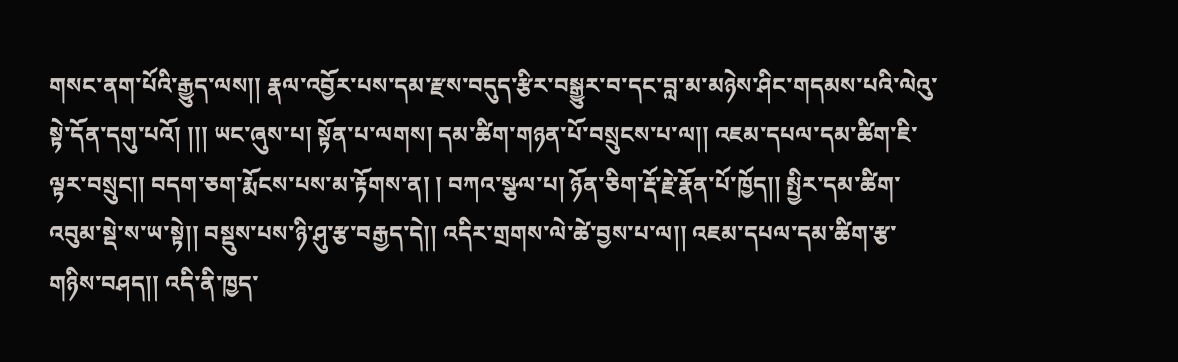གསང་ནག་པོའི་རྒྱུད་ལས།། རྣལ་འབྱོར་པས་དམ་རྫས་བདུད་རྩིར་བསྒྱུར་བ་དང་བླ་མ་མཉེས་ཤིང་གདམས་པའི་ལེའུ་སྟེ་དོན་དགུ་པའོ། །།། ཡང་ཞུས་པ། སྟོན་པ་ལགས། དམ་ཚིག་གཉན་པོ་བསྲུངས་པ་ལ།། འཇམ་དཔལ་དམ་ཚིག་ཇི་ལྟར་བསྲུང།། བདག་ཅག་རྨོངས་པས་མ་རྟོགས་ན། ། བཀའ་སྩལ་པ། ཉོན་ཅིག་རྡོ་རྗེ་རྣོན་པོ་ཁྱོད།། སྤྱིར་དམ་ཚིག་འབུམ་སྡེ་ས་ཡ་སྟེ།། བསྡུས་པས་ཉི་ཤུ་རྩ་བརྒྱད་དེ།། འདིར་གྲགས་ལེ་ཚེ་བྱས་པ་ལ།། འཇམ་དཔལ་དམ་ཚིག་རྩ་གཉིས་བཤད།། འདི་ནི་ཁྱད་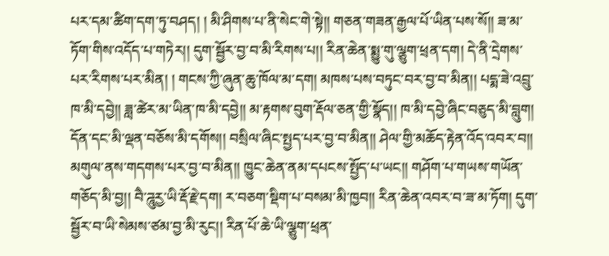པར་དམ་ཚིག་དག་ཏུ་བཤད། ། མི་ཤིགས་པ་ནི་སེང་གེ་སྟེ།། གཅན་གཟན་རྒྱལ་པོ་ཡིན་པས་སོ།། ཟ་མ་ཏོག་གིས་འདོད་པ་གཏེར།། དུག་སྦྱོར་བྱ་བ་མི་རིགས་པ།། རིན་ཆེན་སྨྱུ་གུ་ལྕུག་ཕྲན་དག། དེ་ནི་དྲེགས་པར་རིགས་པར་མིན། ། གངས་ཀྱི་ཞུན་ཆུ་ཁོལ་མ་དག། མཁས་པས་བཏུང་བར་བྱ་བ་མིན།། པདྨ་ཟེ་འབྲུ་ཁ་མི་དབྱེ།། ཟླ་ཚེར་མ་ཡིན་ཁ་མི་དབྱེ།། མ་རྟགས་བུག་རྡོལ་ཅན་གྱི་སྣོད།། ཁ་མི་དབྱེ་ཞིང་བཅུད་མི་བླུག། དོན་དང་མི་ལྡན་བཅོས་མི་དགོས།། བསྲིལ་ཞིང་སྤྱད་པར་བྱ་བ་མིན།། ཤེལ་གྱི་མཆོད་རྟེན་འོད་འབར་བ།། མགུལ་ནས་གདགས་པར་བྱ་བ་མིན།། ཁྱུང་ཆེན་ནམ་དཔངས་སྤྱོད་པ་ཡང།། གཤོག་པ་གཡས་གཡོན་གཅོད་མི་བྱ།། བཻ་ཌཱུརྱ་ཡི་རྡོ་རྗེ་དག། ར་བཅག་སྡིག་པ་བསམ་མི་ཁྱབ།། རིན་ཆེན་འབར་བ་ཟ་མ་ཏོག། དུག་སྦྱོར་བ་ཡི་སེམས་ཙམ་བྱ་མི་རུང།། རིན་པོ་ཆེ་ཡི་ལྕུག་ཕྲན་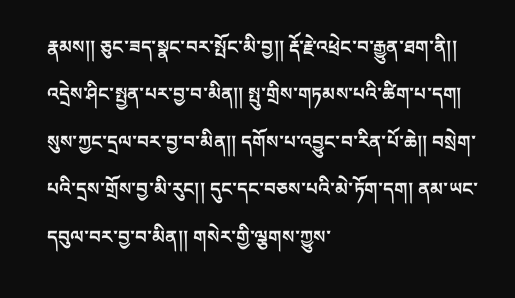རྣམས།། ཅུང་ཟད་སྣང་བར་སྤོང་མི་བྱ།། རྡོ་རྗེ་འཕྲེང་བ་རྒྱུན་ཐག་ནི།། འདྲེས་ཤིང་སྤྱན་པར་བྱ་བ་མིན།། སྤུ་གྲིས་གཏམས་པའི་ཚིག་པ་དག། སུས་ཀྱང་དྲལ་བར་བྱ་བ་མིན།། དགོས་པ་འབྱུང་བ་རིན་པོ་ཆེ།། བསྲེག་པའི་དྲས་གྲོས་བྱ་མི་རུང།། དུང་དང་བཅས་པའི་མེ་ཏོག་དག། ནམ་ཡང་དབུལ་བར་བྱ་བ་མིན།། གསེར་གྱི་ལྕགས་ཀྱུས་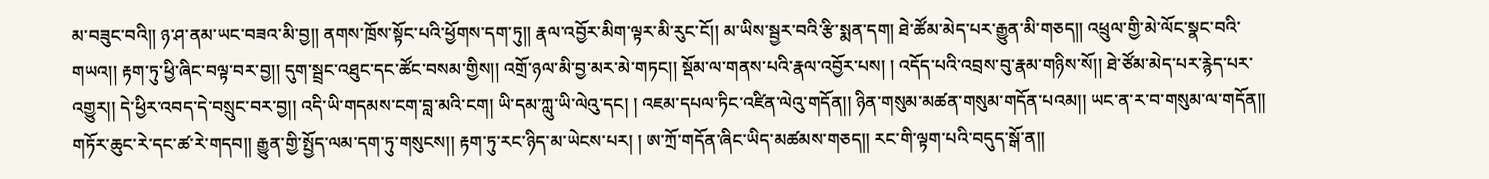མ་བཟུང་བའི།། ཉ་ཤ་ནམ་ཡང་བཟའ་མི་བྱ།། ནགས་ཁྲོས་སྟོང་པའི་ཕྱོགས་དག་ཏུ།། རྣལ་འབྱོར་མིག་ལྟར་མི་རུང་ངོ།། མ་ཡིས་སྦྱར་བའི་རྩི་སྨན་དག། ཐེ་ཚོམ་མེད་པར་རྒྱུན་མི་གཅད།། འཕྲུལ་གྱི་མེ་ལོང་སྣང་བའི་གཡའ།། རྟག་ཏུ་ཕྱི་ཞིང་བལྟ་བར་བྱ།། དུག་སྦྲང་འཐུང་དང་ཚོང་བསམ་གྱིས།། འགྲོ་ཉལ་མི་བྱ་མར་མེ་གཏང།། སྡོམ་ལ་གནས་པའི་རྣལ་འབྱོར་པས། ། འདོད་པའི་འབྲས་བུ་རྣམ་གཉིས་སོ།། ཐེ་ཙོམ་མེད་པར་རྙེད་པར་འགྱུར།། དེ་ཕྱིར་འབད་དེ་བསྲུང་བར་བྱ།། འདི་ཡི་གདམས་ངག་བླ་མའི་ངག། ཡི་དམ་ཀླུ་ཡི་ལེའུ་དང། ། འཇམ་དཔལ་ཏིང་འཛིན་ལེའུ་གདོན།། ཉིན་གསུམ་མཚན་གསུམ་གདོན་པའམ།། ཡང་ན་ར་བ་གསུམ་ལ་གདོན།། གཏོར་ཆུང་རེ་དང་ཚ་རེ་གདབ།། རྒྱུན་གྱི་སྤྱོད་ལམ་དག་ཏུ་གསུངས།། རྟག་ཏུ་རང་ཉིད་མ་ཡེངས་པར། ། ཨ་ཀྲོ་གདོན་ཞིང་ཡིད་མཚམས་གཅད།། རང་གི་ལྟག་པའི་བདུད་སྒོ་ན།།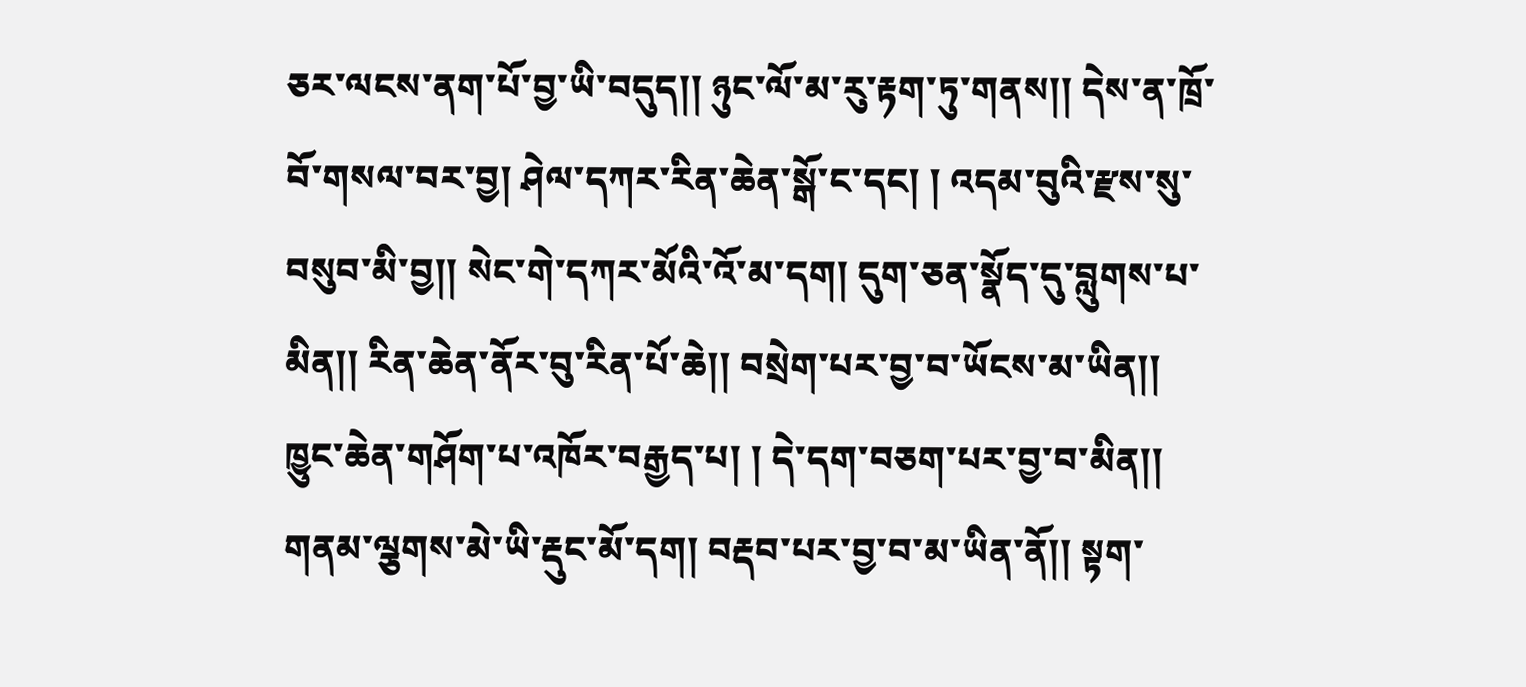ཅར་ལངས་ནག་པོ་བྱ་ཡི་བདུད།། ཉུང་ལོ་མ་རུ་རྟག་ཏུ་གནས།། དེས་ན་ཁྲོ་བོ་གསལ་བར་བྱ། ཤེལ་དཀར་རིན་ཆེན་སྒོ་ང་དང། ། འདམ་བུའི་རྫས་སུ་བསུབ་མི་བྱ།། སེང་གེ་དཀར་མོའི་འོ་མ་དག། དུག་ཅན་སྣོད་དུ་བླུགས་པ་མིན།། རིན་ཆེན་ནོར་བུ་རིན་པོ་ཆེ།། བསྲེག་པར་བྱ་བ་ཡོངས་མ་ཡིན།། ཁྱུང་ཆེན་གཤོག་པ་འཁོར་བརྒྱད་པ། ། དེ་དག་བཅག་པར་བྱ་བ་མིན།། གནམ་ལྕགས་མེ་ཡི་རྡུང་མོ་དག། བརྡབ་པར་བྱ་བ་མ་ཡིན་ནོ།། སྟག་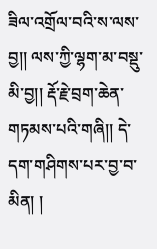ཟིལ་འགྲོལ་བའི་ས་ལས་བྱ།། ལས་ཀྱི་ལྷག་མ་བསྡུ་མི་བྱ།། རྡོ་རྗེ་བྲག་ཆེན་གཏམས་པའི་གཞི།། དེ་དག་གཤིགས་པར་བྱ་བ་མིན། །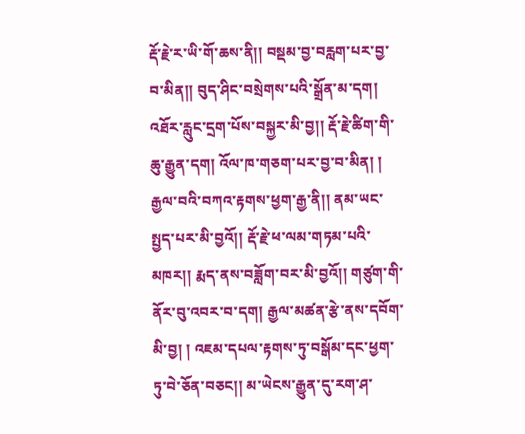རྡོ་རྗེ་ར་ཡི་གོ་ཆས་ནི།། བསྡམ་བྱ་བརླག་པར་བྱ་བ་མིན།། བུད་ཤིང་བསྲེགས་པའི་སྒྲོན་མ་དག། འཐོར་རླུང་དྲག་པོས་བསྐྱར་མི་བྱ།། རྡོ་རྗེ་ཚིག་གི་ཆུ་རྒྱུན་དག། འོལ་ཁ་གཅག་པར་བྱ་བ་མིན། ། རྒྱལ་བའི་བཀའ་རྟགས་ཕྱག་རྒྱ་ནི།། ནམ་ཡང་སྤྱད་པར་མི་བྱའོ།། རྡོ་རྗེ་ཕ་ལམ་གཏམ་པའི་མཁར།། རྨད་ནས་བཟློག་བར་མི་བྱའོ།། གཙུག་གི་ནོར་བུ་འབར་བ་དག། རྒྱལ་མཚན་རྩེ་ནས་དབོག་མི་བྱ། ། འཇམ་དཔལ་རྟགས་ཏུ་བསྒོམ་དང་ཕྱག་ཏུ་བེ་ཅོན་བཅང།། མ་ཡེངས་རྒྱུན་དུ་རག་ཤ་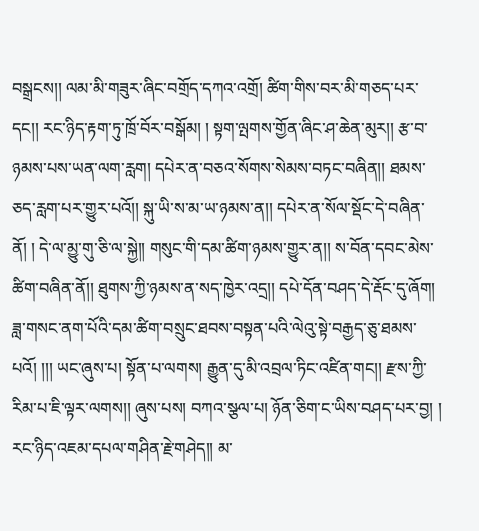བསྒྲངས།། ལམ་མི་གཟུར་ཞིང་བགྲོད་དཀའ་འགྲོ། ཚིག་གིས་བར་མི་གཅད་པར་དང།། རང་ཉིད་རྟག་ཏུ་ཁྲོ་བོར་བསྒོམ། ། སྟག་ལྤགས་གྱོན་ཞིང་ཤ་ཆེན་མུར།། རྩ་བ་ཉམས་པས་ཡན་ལག་རླག། དཔེར་ན་བཅའ་སོགས་སེམས་བཏང་བཞིན།། ཐམས་ཅད་རླག་པར་གྱུར་པའོ།། སྐུ་ཡི་ས་མ་ཡ་ཉམས་ན།། དཔེར་ན་སོལ་སྡོང་དེ་བཞིན་ནོ། ། དེ་ལ་མྱུ་གུ་ཅི་ལ་སྐྱེ།། གསུང་གི་དམ་ཚིག་ཉམས་གྱུར་ན།། ས་བོན་དབང་མེས་ཚིག་བཞིན་ནོ།། ཐུགས་ཀྱི་ཉམས་ན་སད་ཁྱེར་འདྲ།། དཔེ་དོན་བཤད་དེ་རྡོང་དུ་ཞོག། ཟླ་གསང་ནག་པོའི་དམ་ཚིག་བསྲུང་ཐབས་བསྟན་པའི་ལེའུ་སྟེ་བརྒྱད་ཅུ་ཐམས་པའོ། །།། ཡང་ཞུས་པ། སྟོན་པ་ལགས། རྒྱུན་དུ་མི་འབྲལ་ཏིང་འཛིན་གང།། རྫས་ཀྱི་རིམ་པ་ཇི་ལྟར་ལགས།། ཞུས་པས། བཀའ་སྩལ་པ། ཉོན་ཅིག་ང་ཡིས་བཤད་པར་བྱ། ། རང་ཉིད་འཇམ་དཔལ་གཤིན་རྗེ་གཤེད།། མ་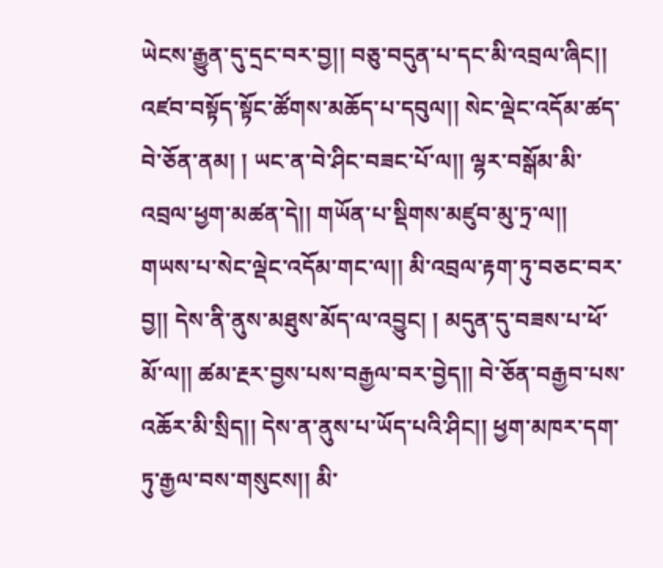ཡེངས་རྒྱུན་དུ་དྲང་བར་བྱ།། བཅུ་བདུན་པ་དང་མི་འབྲལ་ཞིང།། འཛབ་བསྟོད་སྟོང་ཚོགས་མཆོད་པ་དབུལ།། སེང་ལྡེང་འདོམ་ཚད་བེ་ཅོན་ནམ། ། ཡང་ན་བེ་ཤིང་བཟང་པོ་ལ།། ལྷར་བསྒོམ་མི་འབྲལ་ཕྱག་མཚན་དེ།། གཡོན་པ་སྡིགས་མཛུབ་མུ་ཏྲ་ལ།། གཡས་པ་སེང་ལྡེང་འདོམ་གང་ལ།། མི་འབྲལ་རྟག་ཏུ་བཅང་བར་བྱ།། དེས་ནི་ནུས་མཐུས་མོད་ལ་འབྱུང། ། མདུན་དུ་བཟས་པ་ཕོ་མོ་ལ།། ཚམ་རྔར་བྱས་པས་བརྒྱལ་བར་བྱེད།། བེ་ཅོན་བརྒྱབ་པས་འཆོར་མི་སྲིད།། དེས་ན་ནུས་པ་ཡོད་པའི་ཤིང།། ཕྱག་མཁར་དག་ཏུ་རྒྱལ་བས་གསུངས།། མི་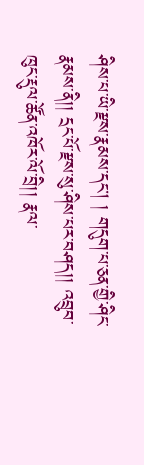ཤིས་པ་ཡི་རྫས་རྣམས་དང། ། གདུག་པ་ཅན་གྱི་ཤིང་རྣམས་ནི།། དྲང་པོ་རྫས་སུ་ཤིས་པར་བཤད།། འབྲུབ་ཁུང་རྡུལ་ཚོན་འཁོར་ལོ་བྲི།། རྣལ་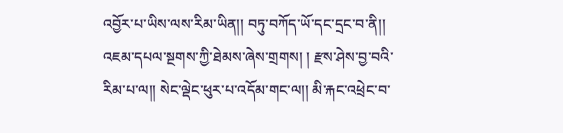འབྱོར་པ་ཡིས་ལས་རིམ་ཡིན།། བཏུ་བཀོད་ཡོ་དང་དྲང་བ་ནི།། འཇམ་དཔལ་སྔགས་ཀྱི་ཐེམས་ཞེས་གྲགས། ། རྫས་ཤེས་བྱ་བའི་རིམ་པ་ལ།། སེང་ལྡེང་ཕུར་པ་འདོམ་གང་ལ།། མི་རྐང་འཕྲེང་བ་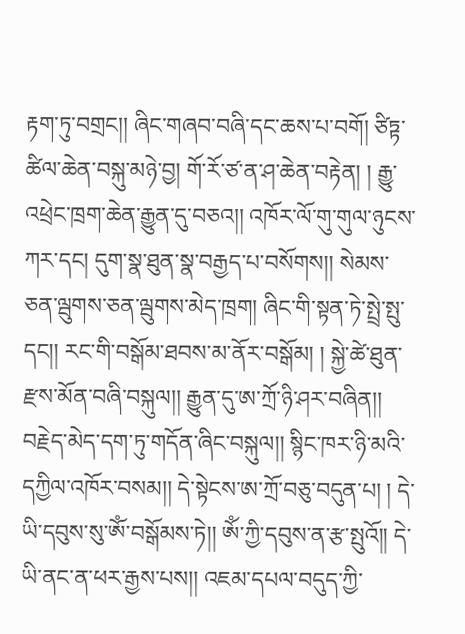རྟག་ཏུ་བགྲང།། ཞིང་གཞབ་བཞི་དང་ཆས་པ་བགོ། ཙིཏྟ་ཚིལ་ཆེན་བསྐུ་མཉེ་བྱ། གོ་རོ་ཙ་ན་ཤ་ཆེན་བརྟེན། ། རྒྱུ་འཕྲེང་ཁྲག་ཆེན་རྒྱུན་དུ་བཅའ།། འཁོར་ལོ་གུ་གུལ་ཉུངས་ཀར་དང། དུག་སྣ་ཐུན་སྣ་བརྒྱད་པ་བསོགས།། སེམས་ཅན་ལྦུགས་ཅན་ལྦུགས་མེད་ཁྲག། ཞིང་གི་སྟན་ཏེ་སྤྲེ་སྤུ་དང།། རང་གི་བསྒོམ་ཐབས་མ་ནོར་བསྒོམ། ། སྐྱེ་ཚེ་ཐུན་རྫས་མོན་བཞི་བསྐུལ།། རྒྱུན་དུ་ཨ་ཀྲོ་ཉི་ཤར་བཞིན།། བརྗེད་མེད་དག་ཏུ་གདོན་ཞིང་བསྐུལ།། སྙིང་ཁར་ཉི་མའི་དཀྱིལ་འཁོར་བསམ།། དེ་སྟེངས་ཨ་ཀྲོ་བཅུ་བདུན་པ། ། དེ་ཡི་དབུས་སུ་ཨོཾ་བསྒོམས་ཏེ།། ཨོཾ་ཀྱི་དབུས་ན་རྩ་སྤུའོ།། དེ་ཡི་ནང་ན་ཕར་རྒྱས་པས།། འཇམ་དཔལ་བདུད་ཀྱི་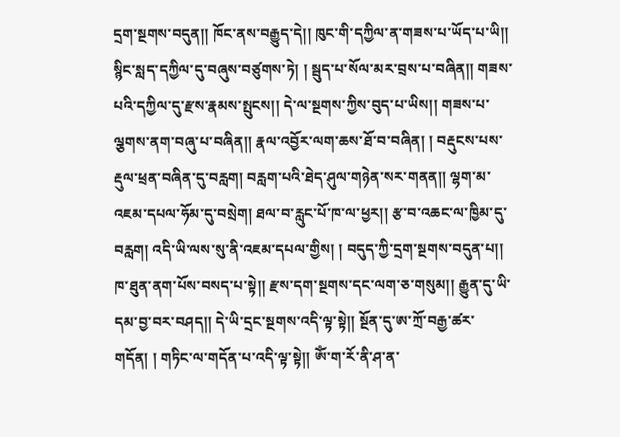དྲག་སྔགས་བདུན།། ཁོང་ནས་བརྒྱུད་དེ།། ཁུང་གི་དཀྱིལ་ན་གཟས་པ་ཡོད་པ་ཡི།། སྙིང་སླད་དཀྱིལ་དུ་བཞུས་བཙུགས་ཏེ། ། སྦུད་པ་སོལ་མར་བྲས་པ་བཞིན།། གཟས་པའི་དཀྱིལ་དུ་རྫས་རྣམས་སྤུངས།། དེ་ལ་སྔགས་ཀྱིས་བུད་པ་ཡིས།། གཟས་པ་ལྕགས་ནག་བཞུ་པ་བཞིན།། རྣལ་འབྱོར་ལག་ཆས་ཐོ་བ་བཞིན། ། བརྡུངས་པས་རྡུལ་ཕྲན་བཞིན་དུ་བརླག། བརླག་པའི་ཐེད་ཤུལ་གཉེན་སར་གནན།། ལྷག་མ་འཇམ་དཔལ་ཧོམ་དུ་བསྲེག། ཐལ་བ་རླུང་པོ་ཁ་ལ་ཕྱར།། རྩ་བ་འཆང་ལ་ཁྱིམ་དུ་བརླག། འདི་ཡི་ལས་སུ་ནི་འཇམ་དཔལ་གྱིས། ། བདུད་ཀྱི་དྲག་སྔགས་བདུན་པ།། ཁ་ཐུན་ནག་པོས་བསད་པ་སྟེ།། རྫས་དག་སྔགས་དང་ལག་ཅ་གསུམ།། རྒྱུན་དུ་ཡི་དམ་བྱ་བར་བཤད།། དེ་ཡི་དྲང་སྔགས་འདི་ལྟ་སྟེ།། སྔོན་དུ་ཨ་ཀྲོ་བརྒྱ་ཚར་གདོན། ། གཏིང་ལ་གདོན་པ་འདི་ལྟ་སྟེ།། ཨོཾ་ག་རོ་ནི་ཤ་ན་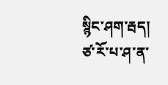སྙིང་ཤག་རྦད། ཙ་རོ་པ་ཤ་ན་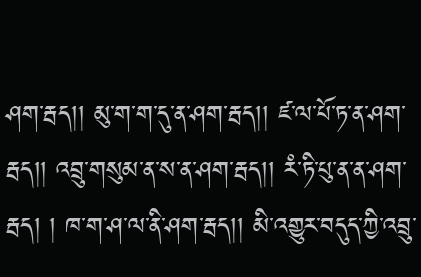ཤག་རྦད།། མུ་ག་ག་དུ་ན་ཤག་རྦད།། ཛ་ལ་པོ་ཏ་ན་ཤག་རྦད།། འབྲུ་གསུམ་ན་ས་ན་ཤག་རྦད།། རཾ་ཏི་པུ་ན་ན་ཤག་རྦད། ། ཁ་ག་ཤ་ལ་ནི་ཤག་རྦད།། མི་འགྱུར་བདུད་ཀྱི་འབྲུ་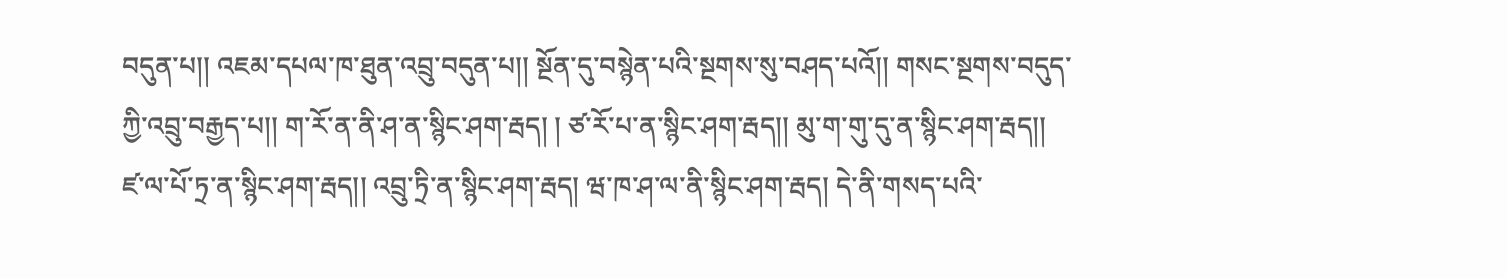བདུན་པ།། འཇམ་དཔལ་ཁ་ཐུན་འབྲུ་བདུན་པ།། སྔོན་དུ་བསྙེན་པའི་སྔགས་སུ་བཤད་པའོ།། གསང་སྔགས་བདུད་ཀྱི་འབྲུ་བརྒྱད་པ།། ག་རོ་ན་ནི་ཤ་ན་སྙིང་ཤག་རྦད། ། ཙ་རོ་པ་ན་སྙིང་ཤག་རྦད།། མུ་ག་གུ་དུ་ན་སྙིང་ཤག་རྦད།། ཛ་ལ་པོ་ཏྲ་ན་སྙིང་ཤག་རྦད།། འབྲུ་ཏྲི་ན་སྙིང་ཤག་རྦད། ཝ་ཁ་ཤ་ལ་ནི་སྙིང་ཤག་རྦད། དེ་ནི་གསད་པའི་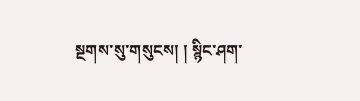སྔགས་སུ་གསུངས། ། སྙིང་ཤག་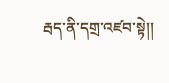རྦད་ནི་དགྲ་འཛབ་སྟེ།།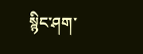སྙིང་ཤག་